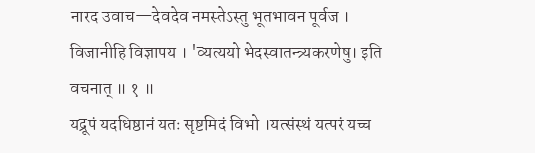नारद उवाच—देवदेव नमस्तेऽस्तु भूतभावन पूर्वज ।
विजानीहि विज्ञापय । 'व्यत्ययो भेदस्वातन्त्र्यकरणेषु। इति वचनात् ॥ १ ॥
यद्रूपं यदधिष्ठानं यतः सृष्टमिदं विभो ।यत्संस्थं यत्परं यच्च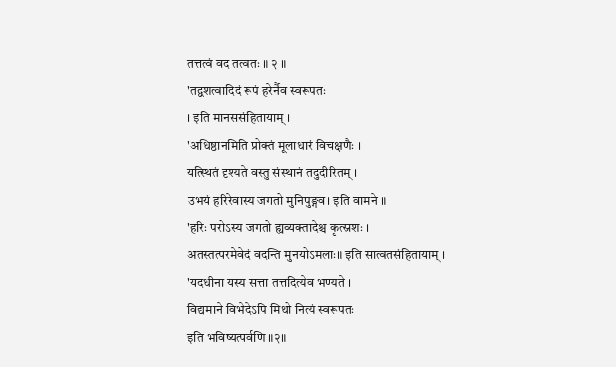तत्तत्वं वद तत्वतः ॥ २ ॥
'तद्वशत्वादिदं रूपं हरेर्नैव स्वरूपतः
। इति मानससंहितायाम् ।
'अधिष्ठानमिति प्रोक्तं मूलाधारं विचक्षणैः ।
यत्स्थितं दृश्यते वस्तु संस्थानं तदुदीरितम् ।
उभयं हरिरेवास्य जगतो मुनिपुङ्गव। इति वामने ॥
'हरिः परोऽस्य जगतो ह्यव्यक्तादेश्च कृत्स्नशः ।
अतस्तत्परमेवेदं वदन्ति मुनयोऽमलाः॥ इति सात्वतसंहितायाम् ।
'यदधीना यस्य सत्ता तत्तदित्येव भण्यते ।
विद्यमाने विभेदेऽपि मिथो नित्यं स्वरूपतः
इति भविष्यत्पर्वणि ॥२॥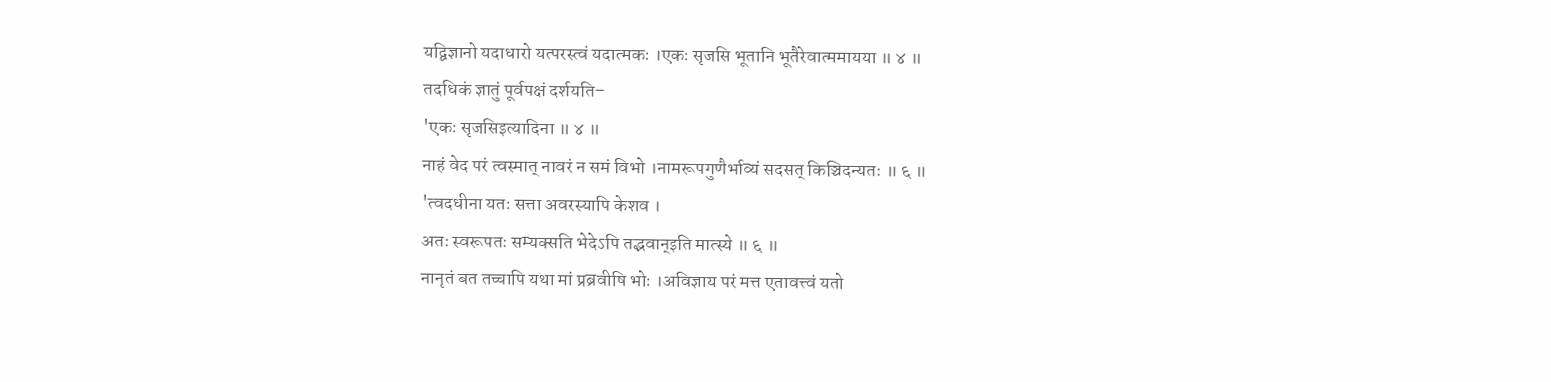यद्विज्ञानो यदाधारो यत्परस्त्वं यदात्मकः ।एकः सृजसि भूतानि भूतैरेवात्ममायया ॥ ४ ॥
तदधिकं ज्ञातुं पूर्वपक्षं दर्शयति–
'एकः सृजसिइत्यादिना ॥ ४ ॥
नाहं वेद परं त्वस्मात् नावरं न समं विभो ।नामरूपगुणैर्भाव्यं सदसत् किञ्चिदन्यतः ॥ ६ ॥
'त्वदधीना यतः सत्ता अवरस्यापि केशव ।
अतः स्वरूपतः सम्यक्सति भेदेऽपि तद्भवान्इति मात्स्ये ॥ ६ ॥
नानृतं बत तच्चापि यथा मां प्रब्रवीषि भोः ।अविज्ञाय परं मत्त एतावत्त्वं यतो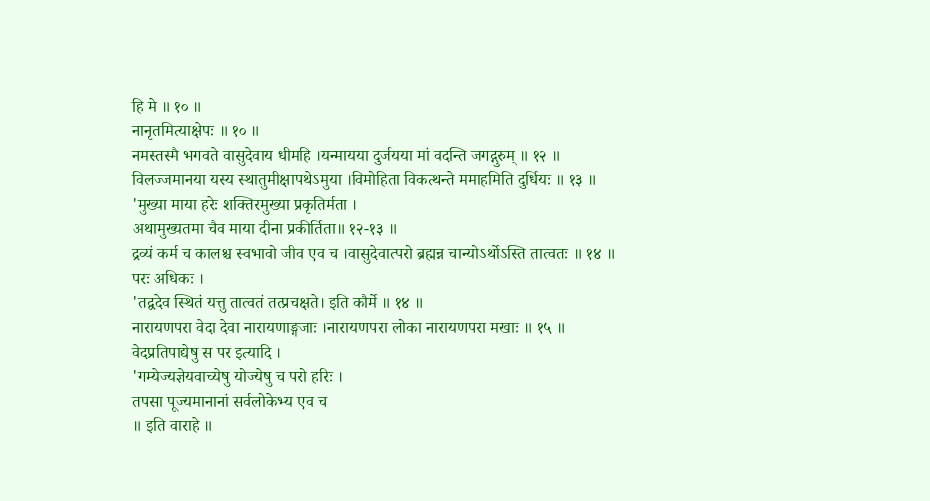हि मे ॥ १० ॥
नानृतमित्याक्षेपः ॥ १० ॥
नमस्तस्मै भगवते वासुदेवाय धीमहि ।यन्मायया दुर्जयया मां वदन्ति जगद्गुरुम् ॥ १२ ॥
विलज्जमानया यस्य स्थातुमीक्षापथेऽमुया ।विमोहिता विकत्थन्ते ममाहमिति दुर्धियः ॥ १३ ॥
'मुख्या माया हरेः शक्तिरमुख्या प्रकृतिर्मता ।
अथामुख्यतमा चैव माया दीना प्रकीर्तिता॥ १२-१३ ॥
द्रव्यं कर्म च कालश्च स्वभावो जीव एव च ।वासुदेवात्परो ब्रह्मन्न चान्योऽर्थोऽस्ति तात्वतः ॥ १४ ॥
परः अधिकः ।
'तद्वदेव स्थितं यत्तु तात्वतं तत्प्रचक्षते। इति कौर्मे ॥ १४ ॥
नारायणपरा वेदा देवा नारायणाङ्गजाः ।नारायणपरा लोका नारायणपरा मखाः ॥ १५ ॥
वेदप्रतिपाद्येषु स पर इत्यादि ।
'गम्येज्यज्ञेयवाच्येषु योज्येषु च परो हरिः ।
तपसा पूज्यमानानां सर्वलोकेभ्य एव च
॥ इति वाराहे ॥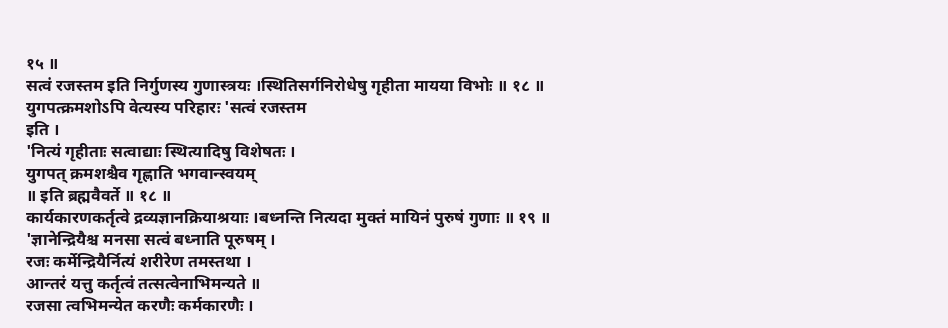१५ ॥
सत्वं रजस्तम इति निर्गुणस्य गुणास्त्रयः ।स्थितिसर्गनिरोधेषु गृहीता मायया विभोः ॥ १८ ॥
युगपत्क्रमशोऽपि वेत्यस्य परिहारः 'सत्वं रजस्तम
इति ।
'नित्यं गृहीताः सत्वाद्याः स्थित्यादिषु विशेषतः ।
युगपत् क्रमशश्चैव गृह्णाति भगवान्स्वयम्
॥ इति ब्रह्मवैवर्ते ॥ १८ ॥
कार्यकारणकर्तृत्वे द्रव्यज्ञानक्रियाश्रयाः ।बध्नन्ति नित्यदा मुक्तं मायिनं पुरुषं गुणाः ॥ १९ ॥
'ज्ञानेन्द्रियैश्च मनसा सत्वं बध्नाति पूरुषम् ।
रजः कर्मेन्द्रियैर्नित्यं शरीरेण तमस्तथा ।
आन्तरं यत्तु कर्तृत्वं तत्सत्वेनाभिमन्यते ॥
रजसा त्वभिमन्येत करणैः कर्मकारणैः ।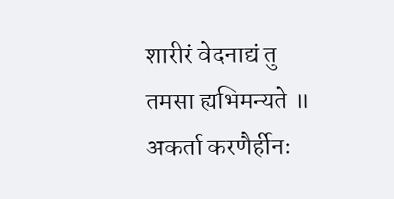शारीरं वेदनाद्यं तु तमसा ह्यभिमन्यते ॥
अकर्ता करणैर्हीनः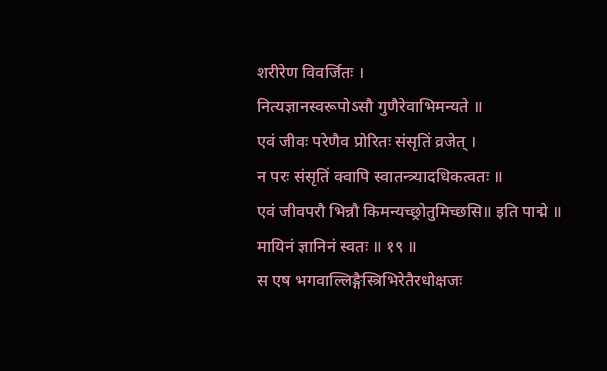शरीरेण विवर्जितः ।
नित्यज्ञानस्वरूपोऽसौ गुणैरेवाभिमन्यते ॥
एवं जीवः परेणैव प्रोरितः संसृतिं व्रजेत् ।
न परः संसृतिं क्वापि स्वातन्त्र्यादधिकत्वतः ॥
एवं जीवपरौ भिन्नौ किमन्यच्छ्रोतुमिच्छसि॥ इति पाद्मे ॥
मायिनं ज्ञानिनं स्वतः ॥ १९ ॥
स एष भगवाल्लिङ्गैस्त्रिभिरेतैरधोक्षजः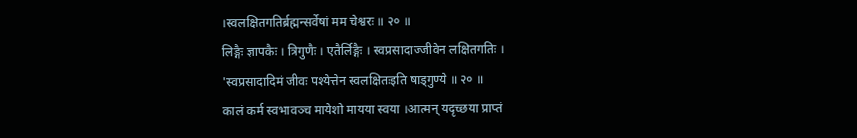।स्वलक्षितगतिर्ब्रह्मन्सर्वेषां मम चेश्वरः ॥ २० ॥
लिङ्गैः ज्ञापकैः । त्रिगुणैः । एतैर्लिङ्गैः । स्वप्रसादाज्जीवेन लक्षितगतिः ।
'स्वप्रसादादिमं जीवः पश्येत्तेन स्वलक्षितःइति षाड्गुण्ये ॥ २० ॥
कालं कर्म स्वभावञ्च मायेशो मायया स्वया ।आत्मन् यदृच्छया प्राप्तं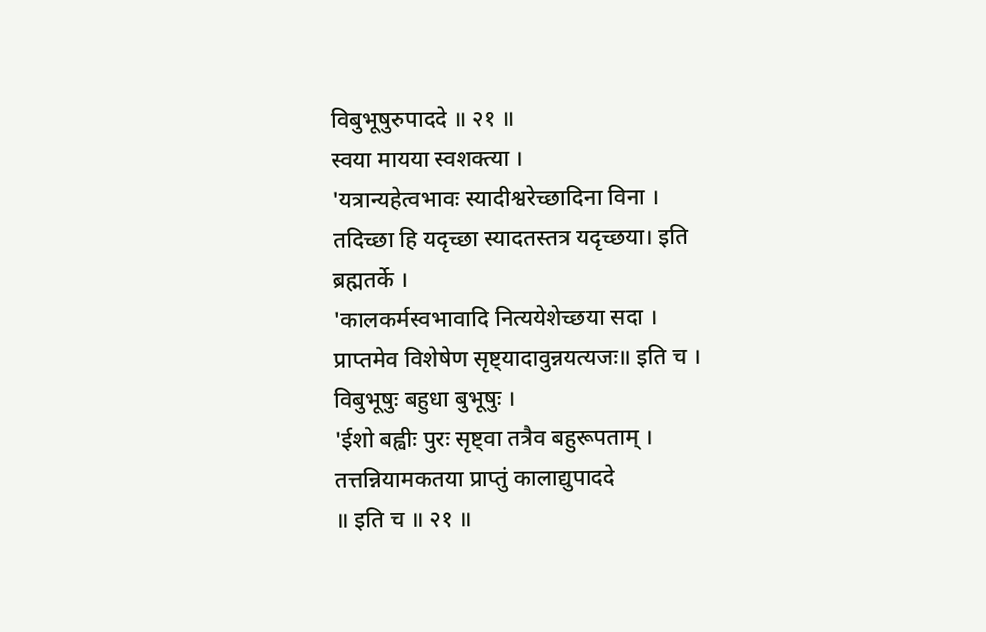विबुभूषुरुपाददे ॥ २१ ॥
स्वया मायया स्वशक्त्या ।
'यत्रान्यहेत्वभावः स्यादीश्वरेच्छादिना विना ।
तदिच्छा हि यदृच्छा स्यादतस्तत्र यदृच्छया। इति ब्रह्मतर्के ।
'कालकर्मस्वभावादि नित्ययेशेच्छया सदा ।
प्राप्तमेव विशेषेण सृष्ट्यादावुन्नयत्यजः॥ इति च ।
विबुभूषुः बहुधा बुभूषुः ।
'ईशो बह्वीः पुरः सृष्ट्वा तत्रैव बहुरूपताम् ।
तत्तन्नियामकतया प्राप्तुं कालाद्युपाददे
॥ इति च ॥ २१ ॥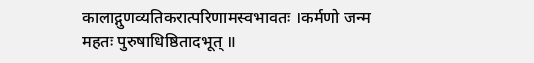कालाद्गुणव्यतिकरात्परिणामस्वभावतः ।कर्मणो जन्म महतः पुरुषाधिष्ठितादभूत् ॥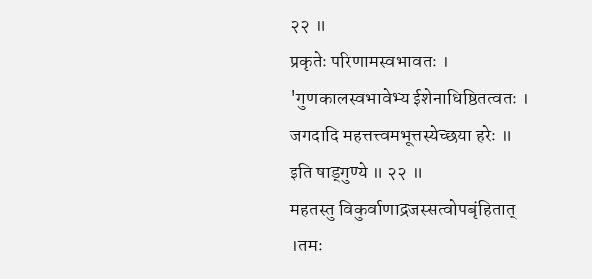२२ ॥
प्रकृतेः परिणामस्वभावतः ।
'गुणकालस्वभावेभ्य ईशेनाधिष्ठितत्वतः ।
जगदादि महत्तत्त्वमभूत्तस्येच्छया हरेः ॥
इति षाड्गुण्ये ॥ २२ ॥
महतस्तु विकुर्वाणाद्रजस्सत्वोपबृंहितात् ।तमः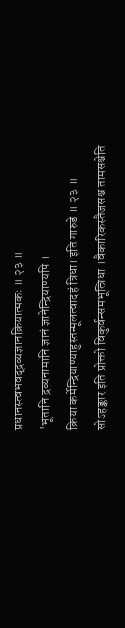प्रधानस्त्वभवद्द्रव्यज्ञानक्रियात्मकः ॥ २३ ॥
'भूतानि द्रव्यनामानि ज्ञानं ज्ञानेन्द्रियाण्यपि ।
क्रिया कर्मेन्द्रियाण्याहुस्तन्मूलत्वादहं त्रिधा। इति गारुडे ॥ २३ ॥
सोऽहङ्कार इति प्रोक्तो विकुर्वन्समभूत्त्रिधा ।वैकारिकस्तैजसश्च तामसश्चेति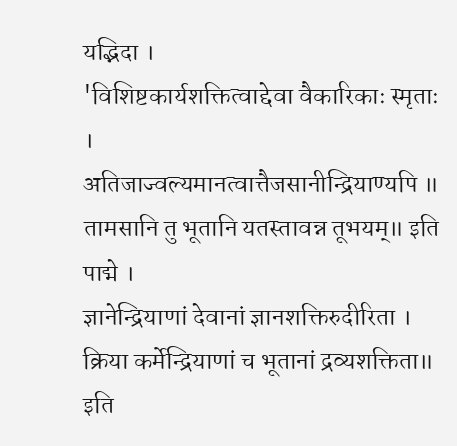यद्भिदा ।
'विशिष्टकार्यशक्तित्वाद्देवा वैकारिकाः स्मृताः ।
अतिजाज्वल्यमानत्वात्तैजसानीन्द्रियाण्यपि ॥
तामसानि तु भूतानि यतस्तावन्न तूभयम्॥ इति पाद्मे ।
ज्ञानेन्द्रियाणां देवानां ज्ञानशक्तिरुदीरिता ।
क्रिया कर्मेन्द्रियाणां च भूतानां द्रव्यशक्तिता॥ इति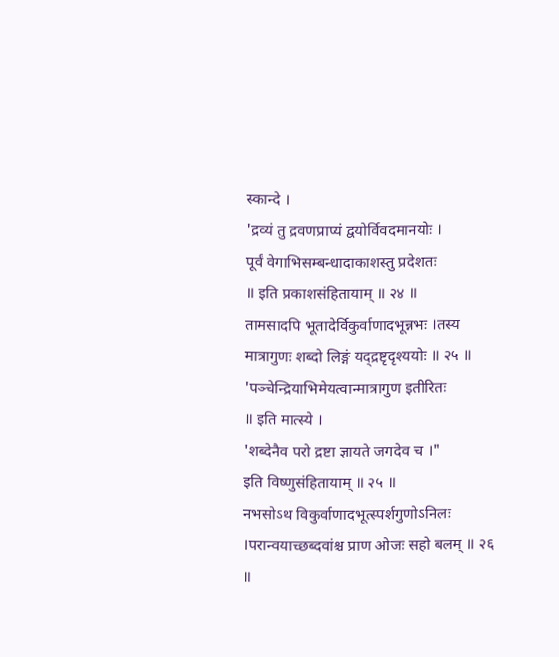स्कान्दे ।
'द्रव्यं तु द्रवणप्राप्यं द्वयोर्विवदमानयोः ।
पूर्वं वेगाभिसम्बन्धादाकाशस्तु प्रदेशतः
॥ इति प्रकाशसंहितायाम् ॥ २४ ॥
तामसादपि भूतादेर्विकुर्वाणादभून्नभः ।तस्य मात्रागुणः शब्दो लिङ्गं यद्द्रष्टृदृश्ययोः ॥ २५ ॥
'पञ्चेन्द्रियाभिमेयत्वान्मात्रागुण इतीरितः
॥ इति मात्स्ये ।
'शब्देनैव परो द्रष्टा ज्ञायते जगदेव च ।"
इति विष्णुसंहितायाम् ॥ २५ ॥
नभसोऽथ विकुर्वाणादभूत्स्पर्शगुणोऽनिलः ।परान्वयाच्छब्दवांश्च प्राण ओजः सहो बलम् ॥ २६ ॥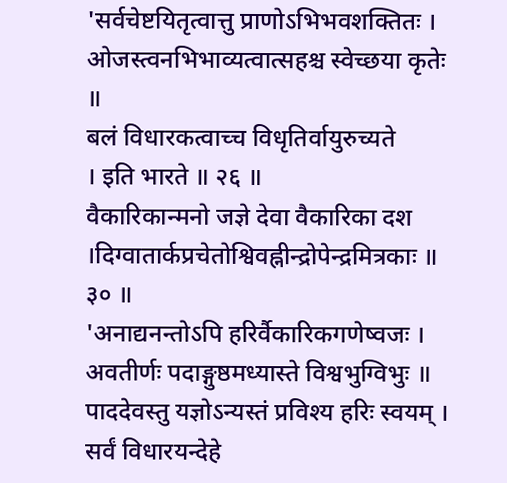'सर्वचेष्टयितृत्वात्तु प्राणोऽभिभवशक्तितः ।
ओजस्त्वनभिभाव्यत्वात्सहश्च स्वेच्छया कृतेः ॥
बलं विधारकत्वाच्च विधृतिर्वायुरुच्यते
। इति भारते ॥ २६ ॥
वैकारिकान्मनो जज्ञे देवा वैकारिका दश ।दिग्वातार्कप्रचेतोश्विवह्नीन्द्रोपेन्द्रमित्रकाः ॥ ३० ॥
'अनाद्यनन्तोऽपि हरिर्वैकारिकगणेष्वजः ।
अवतीर्णः पदाङ्गुष्ठमध्यास्ते विश्वभुग्विभुः ॥
पाददेवस्तु यज्ञोऽन्यस्तं प्रविश्य हरिः स्वयम् ।
सर्वं विधारयन्देहे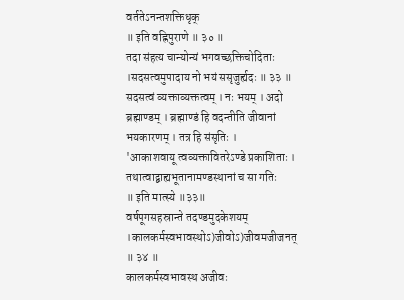वर्ततेऽनन्तशक्तिधृक्
॥ इति वह्निपुराणे ॥ ३० ॥
तदा संहत्य चान्योन्यं भगवच्छक्तिचोदिताः ।सदसत्वमुपादाय नो भयं ससृजुर्ह्यदः ॥ ३३ ॥
सदसत्वं व्यक्ताव्यक्तत्वम् । नः भयम् । अदो ब्रह्माण्डम् । ब्रह्माण्डं हि वदन्तीति जीवानां भयकारणम् । तत्र हि संसृतिः ।
'आकाशवायू त्वव्यक्तावितरेऽण्डे प्रकाशिताः ।
तथात्वाद्बाह्यभूतानामण्डस्थानां च सा गतिः
॥ इति मात्स्ये ॥३३॥
वर्षपूगसहस्रान्ते तदण्डमुदकेशयम् ।कालकर्मस्वभावस्थोऽ)जीवोऽ)जीवमजीजनत् ॥ ३४ ॥
कालकर्मस्वभावस्थ अजीवः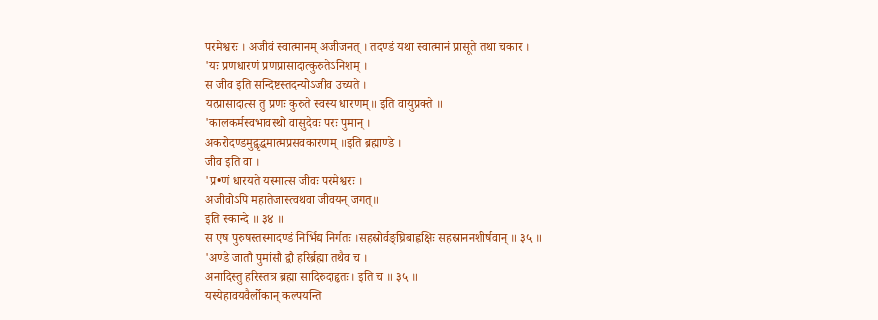परमेश्वरः । अजीवं स्वात्मानम् अजीजनत् । तदण्डं यथा स्वात्मानं प्रासूते तथा चकार ।
'यः प्रणधारणं प्रणप्रासादात्कुरुतेऽनिशम् ।
स जीव इति सन्दिष्टस्तदन्योऽजीव उच्यते ।
यत्प्रासादात्स तु प्रणः कुरुते स्वस्य धारणम्॥ इति वायुप्रक्ते ॥
'कालकर्मस्वभावस्थो वासुदेवः परः पुमान् ।
अकरोदण्डमुद्वृद्धमात्मप्रसवकारणम् ॥इति ब्रह्माण्डे ।
जीव इति वा ।
'प्र•णं धारयते यस्मात्स जीवः परमेश्वरः ।
अजीवोऽपि महातेजास्त्वथवा जीवयन् जगत्॥
इति स्कान्दे ॥ ३४ ॥
स एष पुरुषस्तस्मादण्डं निर्भिद्य निर्गतः ।सहस्रोर्वङ्घ्रिबाह्वक्षिः सहस्राननशीर्षवान् ॥ ३५ ॥
'अण्डे जातौ पुमांसौ द्वौ हरिर्ब्रह्मा तथैव च ।
अनादिस्तु हरिस्तत्र ब्रह्मा सादिरुदाहृतः। इति च ॥ ३५ ॥
यस्येहावयवैर्लोकान् कल्पयन्ति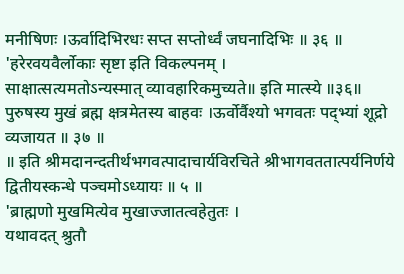मनीषिणः ।ऊर्वादिभिरधः सप्त सप्तोर्ध्वं जघनादिभिः ॥ ३६ ॥
'हरेरवयवैर्लोकाः सृष्टा इति विकल्पनम् ।
साक्षात्सत्यमतोऽन्यस्मात् व्यावहारिकमुच्यते॥ इति मात्स्ये ॥३६॥
पुरुषस्य मुखं ब्रह्म क्षत्रमेतस्य बाहवः ।ऊर्वोर्वैश्यो भगवतः पद्भ्यां शूद्रो व्यजायत ॥ ३७ ॥
॥ इति श्रीमदानन्दतीर्थभगवत्पादाचार्यविरचिते श्रीभागवततात्पर्यनिर्णये द्वितीयस्कन्धे पञ्चमोऽध्यायः ॥ ५ ॥
'ब्राह्मणो मुखमित्येव मुखाज्जातत्वहेतुतः ।
यथावदत् श्रुतौ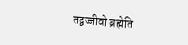तद्वज्जीवो ब्रह्मेति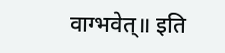वाग्भवेत्॥ इति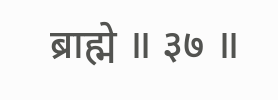ब्राह्मे ॥ ३७ ॥